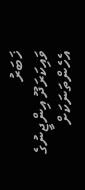ޚަބަރު
ވައިކަރަދޫ އިންޖީނުގެ އެހެންތަނަކަށް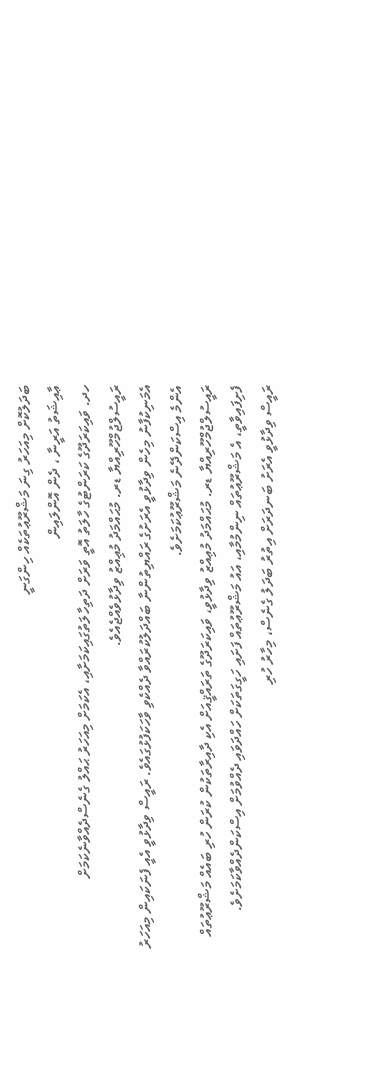ބަދަލުކޮށް މިއަހަރު ގިނަ މަޝްރޫޢުތަކެއް ހިންގަނީ
ޢާއިޝަތު އަރީނާ ، ދެން އޮންލައިން
ހދ. ވައިކަރަދޫގެ ކަރަންޓުގެ ހާލަތު އޮތީ ވަރަށް ދަތިހާލަތުގައިކަމަށާއި، އެކަމަށް މިއަހަރު ޙައްލު ގެނެސްދެއްވާނެކަމަށް ރައީސުލްޖުމްހޫރިއްޔާ ޑރ. މުޙައްމަދު މުޢިއްޒު ވިދާޅުވެއްޖެއެވެ.
އެމަނިކުފާނު މިހެން ވިދާޅުވީ އެރަށުގެ ރައްޔިތުންނާ ބައްދަލުކުރައްވާ ދެއްކެވި ވާހަކަފުޅުގައެވެ. ރައީސް ވިދާޅުވީ އެއީ ފެނަކައިން މިއަހަރު އެންމެ އިސްކަންދޭނެ މަޝްރޫޢުކަމަށެވެ.
ރައީސުލްޖުމްހޫރިއްޔާ ޑރ. މުޙައްމަދު މުޢިއްޒު ވިދާޅުވީ، ވައިކަރަދޫގެ ތަރައްޤީއަށް އެކި ދާއިރާތަކުން ކުރަން ހުރި ބައެއް މަޝްރޫޢުތައް ފެށިފައިވާތީ، އެ މަޝްރޫޢުތައް ނިންމުމާއި، އައު މަޝްރޫޢުތައް ފަށައި ހަގީގަތަކަށް ހައްދަވައި ދެއްވުމަށް އިސްކަންދެއްވާކަމަށެވެ.
ރައީސް ވިދާޅުވީ އެރަށު ބަނދަރަށް އިތުރު ބަދަލު ގެނެސް، މިހާރު ހުރި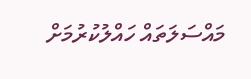މައްސަލަތައް ހައްލުކުރުމަށް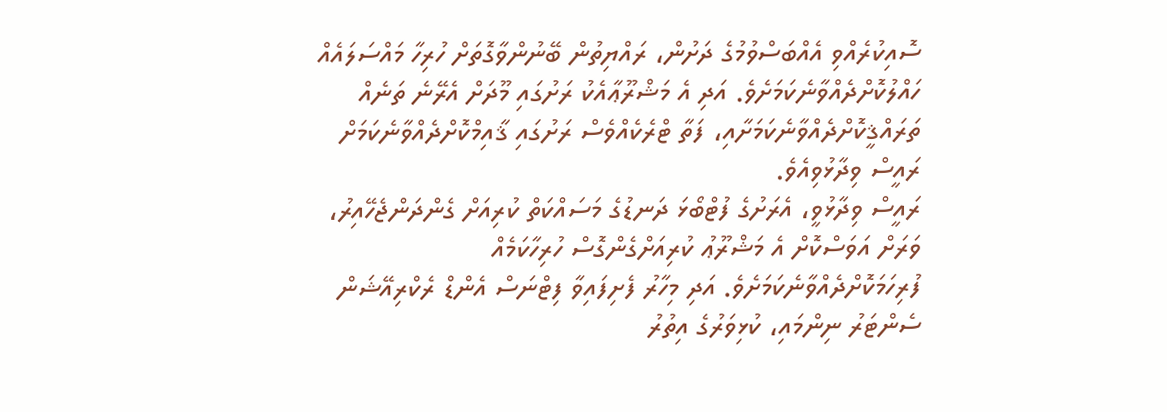ސޮއިކުރެއްވި އެއްބަސްވުމުގެ ދަށުން، ރައްޔިތުން ބޭނުންވާގޮތަށް ހުރިހާ މައްސަލައެއް ހައްލުކޮށްދެއްވާނެކަމަށެވެ. އަދި އެ މަޝްރޫޢާއެކު ރަށުގައި މޫދަށް އެރޭނެ ތަނެއް ތަރައްޤީކޮށްދެއްވާނެކަމަށާއި، ފަތާ ޓްރެކެއްވެސް ރަށުގައި ޤާއިމްކޮށްދެއްވާނެކަމަށް ރައީސް ވިދާޅުވިއެވެ.
ރައީސް ވިދާޅުވީ، އެރަށުގެ ފުޓްބޯޅަ ދަނޑުގެ މަސައްކަތް ކުރިއަށް ގެންދަންޖެހޭއިރު، ވަރަށް އަވަސްކޮށް އެ މަޝްރޫޢު ކުރިއަށްގެންގޮސް ހުރިހާކަމެއް ފުރިހަމަކޮށްދެއްވާނެކަމަށެވެ. އަދި މިހާރު ފެށިފައިވާ ފިޓްނަސް އެންޑް ރެކްރިއޭޝަން ސެންޓަރު ނިންމައި، ކުޅިވަރުގެ އިތުރު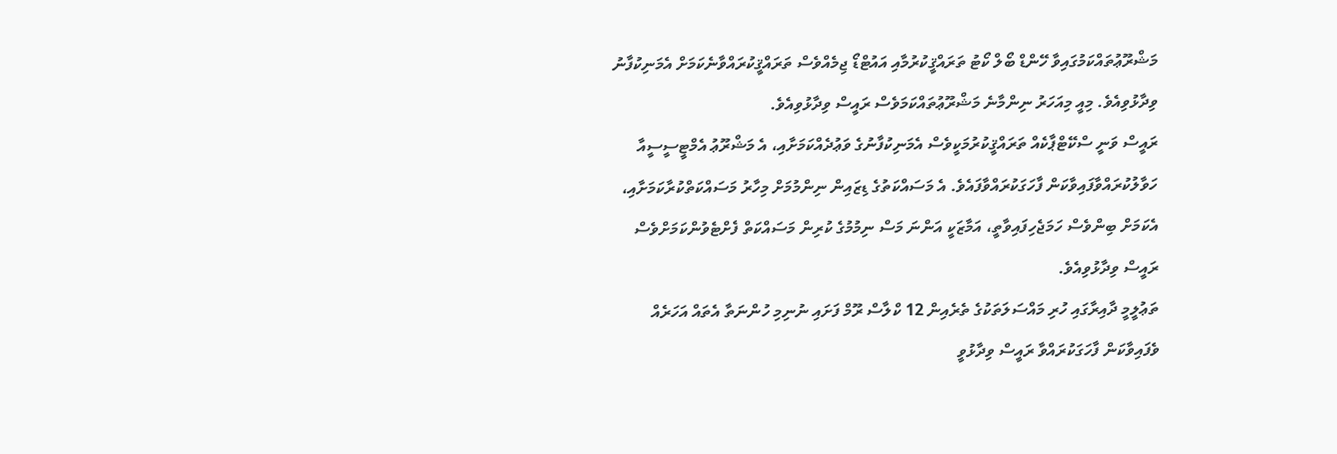މަޝްރޫޢުތައްކަމުގައިވާ ހޭންޑް ބޯލް ކޯޓު ތަރައްޤީކުރުމާއި އައުޓްޑޯ ޖިމެއްވެސް ތަރައްޤީކުރައްވާނެކަމަށް އެމަނިކުފާނު ވިދާޅުވިއެވެ. މިއީ މިއަހަރު ނިންމާނެ މަޝްރޫޢުތައްކަމަވެސް ރައީސް ވިދާޅުވިއެވެ.
ރައީސް ވަނީ ސްކޭޓްޕާކެއް ތަރައްޤީކުރުމަކީވެސް އެމަނިކުފާނުގެ ވަޢުދެއްކަމަށާއި، އެ މަޝްރޫޢު އެމްޓީސީސީއާ ހަވާލުކުރައްވާފައިވާކަން ފާހަގަކުރައްވާފައެވެ. އެ މަސައްކަތުގެ ޑިޒައިން ނިންމުމަށް މިހާރު މަސައްކަތްކުރާކަމަށާއި، އެކަމަށް ބިންވެސް ހަމަޖެހިފައިވާތީ، އަމާޒަކީ އަންނަ މަސް ނިމުމުގެ ކުރިން މަސައްކަތް ފެށްޓެވުންކަމަށްވެސް ރައީސް ވިދާޅުވިއެވެ.
ތަޢުލީމީ ދާއިރާގައި ހުރި މައްސަލަތަކުގެ ތެރެއިން 12 ކްލާސް ރޫމް ފަށައި ނުނިމި ހުންނަތާ އެތައް އަހަރެއް ވެފައިވާކަން ފާހަގަކުރައްވާ ރައީސް ވިދާޅުވީ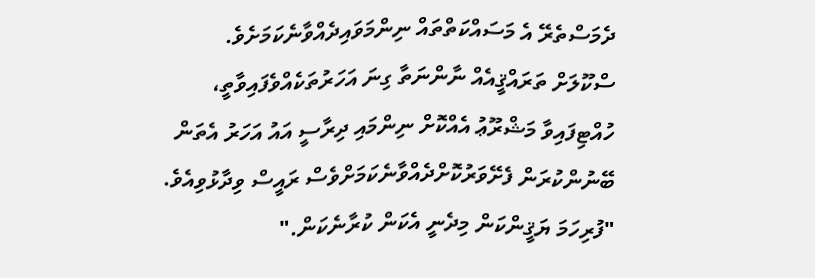ދެމަސްތެރޭ އެ މަސައްކަތްތައް ނިންމަވައިދެއްވާނެކަމަށެވެ. ސްކޫލަށް ތަރައްޤީއެއް ނާންނަތާ ގިނަ އަހަރުތަކެއްވެފައިވާތީ، ހުއްޓިފައިވާ މަޝްރޫޢު އެއްކޮށް ނިންމައި ދިރާސީ އައު އަހަރު އެތަން ބޭނުންކުރަން ފެށޭވަރުކޮށްދެއްވާނެކަމަށްވެސް ރައީސް ވިދާޅުވިއެވެ.
"ފުރިހަމަ ޔަޤީންކަން މިދެނީ އެކަން ކުރާނެކަން."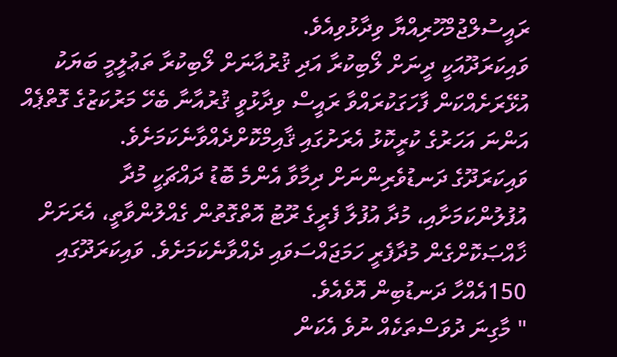ރައީސުލްޖުމްހޫރިއްޔާ ވިދާޅުވިއެވެ.
ވައިކަރަދޫއަކީ ދީނަށް ލޯބިކުރާ އަދި ޤުރުއާނަށް ލޯބިކުރާ ތަޢުލީމީ ބަޔަކު އުޅޭރަށެއްކަން ފާހަގަކުރައްވާ ރައީސް ވިދާޅުވީ ޤުރުއާނާ ބެހޭ މަރުކަޒުގެ ގޮތްޕެއް އަންނަ އަހަރުގެ ކުރީކޮޅު އެރަށުގައި ޤާއިމްކޮށްދެއްވާނެކަމަށެވެ.
ވައިކަރަދޫގެ ދަނޑުވެރިންނަށް ދިމާވާ އެންމެ ބޮޑު ދައްޗަކީ މުދާ އުފުލުންކަމަށާއި، މުދާ އުފުލާ ފެރީގެ ރޫޓު އޮތްގޮތުން ގެއްލުންވާތީ، އެރަށަށް ޚާއްޞަކޮށްގެން މުދާފެރީ ހަމަޖައްސަވައި ދެއްވާނެކަމަށެވެ. ވައިކަރަދޫގައި 150އެއްހާ ދަނޑުބިން އޮވެއެވެ.
" މާގިނަ ދުވަސްތަކެއް ނުވެ އެކަން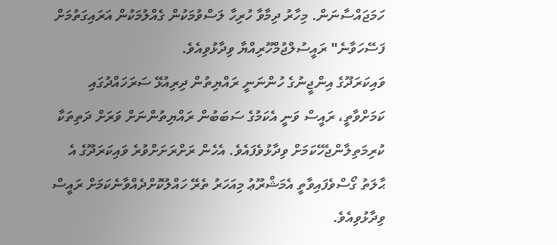ހަމަޖައްސާނަން. މިހާރު ދިމާވާ ހުރިހާ ލަސްވުމަކުން ގެއްލުމަކުން އަރައިގަތުމަށް ފަސޭހަވާނެ" ރައީސުލްޖުމްހޫރިއްޔާ ވިދާޅުވިއެވެ.
ވައިކަރަދޫގެ އިންޖީނުގެ ހުންނަނީ ރައްޔިތުން ދިރިއުޅޭ ސަރަހައްދުގައި ކަމަށްވާތީ، ރައީސް ވަނީ އެކަމުގެ ސަބަބުން ރައްޔިތުންނަށް ވަރަށް ދަތިތަކާ ކުރިމަތިލާންޖެހޭކަމަށް ވިދާޅުވެފައެވެ. އެހެން ރަށްރަށަށްވުރެ ވައިކަރަދޫގެ އެ ޙާލަތު ގޯސްވެފައިވާތީ އެމަޝްރޫޢު މިއަހަރު ތެރޭ ހައްލުކޮށްދެއްވާނެކަމަށް ރައީސް ވިދާޅުވިއެވެ.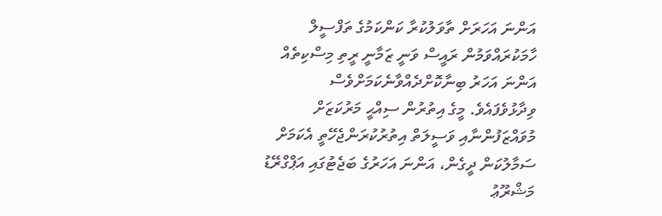އަންނަ އަހަރަށް ތާވަލުކުރާ ކަންކަމުގެ ތަފްސީލް ހާމަކުރައްވަމުން ރައީސް ވަނީ ޒަމާނީ ރީތި މިސްކިތެއް އަންނަ އަހަރު ބިނާކޮށްދެއްވާނެކަމަށްވެސް ވިދާޅުވެފައެވެ. މީގެ އިތުރުން ސިއްޙީ މަރުކަޒަށް މުވައްޒަފުންނާއި ވަސީލަތް އިތުރުކުރަންޖެހޭތީ އެކަމަށް ސަމާލުކަން ދީގެން، އަންނަ އަހަރުގެ ބަޖެޓުގައި އަޕްގްރޭޑު މަޝްރޫޢު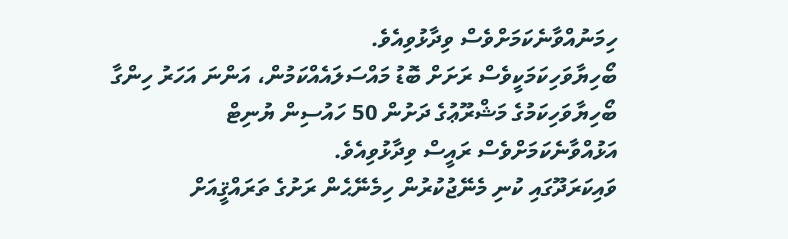ހިމަނުއްވާނެކަމަށްވެސް ވިދާޅުވިއެވެ.
ބޯހިޔާވަހިކަމަކީވެސް ރަށަށް ބޮޑު މައްސަލައެއްކަމުން، އަންނަ އަހަރު ހިންގާ ބޯހިޔާވަހިކަމުގެ މަޝްރޫޢުގެ ދަށުން 50 ހައުސިން ޔުނިޓް އަޅުއްވާނެކަމަށްވެސް ރައީސް ވިދާޅުވިއެވެ.
ވައިކަރަދޫގައި ކުނި މެނޭޖުކުރުން ހިމެނޭޙެން ރަށުގެ ތަރައްޤީއަށް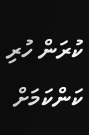ކުރަން ހުރި ކަންކަމަށް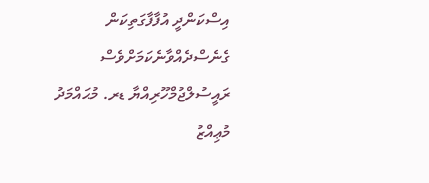އިސްކަންދީ އުފާފާގަތިކަން ގެނެސްދެއްވާނެކަމަށްވެސް ރައީސުލްޖުމްހޫރިއްޔާ ޑރ. މުޙައްމަދު މުޢިއްޒު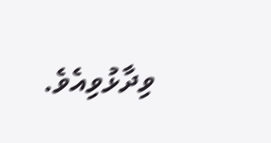ވިދާޅުވިއެވެ.